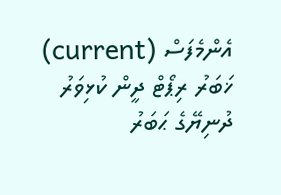އެންމެފަސް (current) ޚަބަރު ރިޕޯޓް ދީން ކުޅިވަރު ދުނިޔޭގެ ޙަބަރު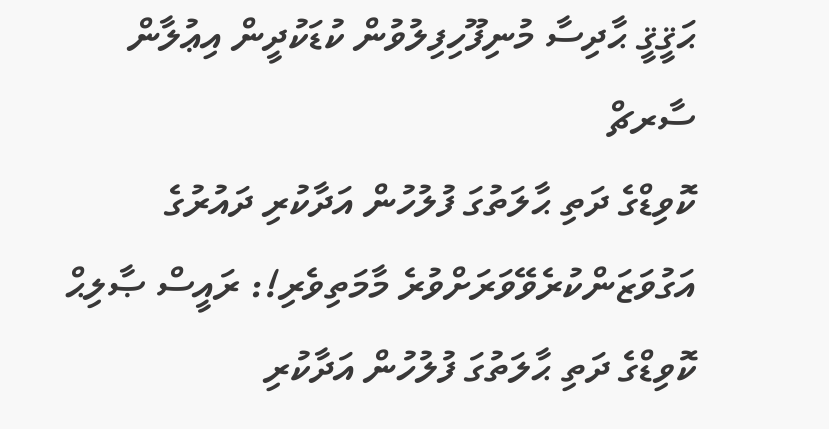ޙަޤީޤީ ޙާދިސާ މުނިފޫހިފިލުވުން ކުޑަކުދީން އިޢުލާން ސާރޗް
ކޮވިޑްގެ ދަތި ޙާލަތުގަ ފުލުހުން އަދާކުރި ދައުރުގެ އަގުވަޒަންކުރެވޭވަރަށްވުރެ މާމަތިވެރި!: ރައީސް ޞާލިޙް
ކޮވިޑްގެ ދަތި ޙާލަތުގަ ފުލުހުން އަދާކުރި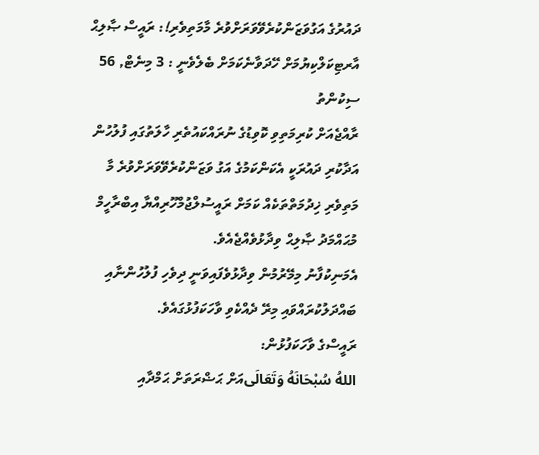ދައުރުގެ އަގުވަޒަންކުރެވޭވަރަށްވުރެ މާމަތިވެރި!: ރައީސް ޞާލިޙް
އާރޓިކަލްކިޔުމަށް ހޭދަވާނެކަމަށް ބެލެވެނީ : 3 މިނެޓް, 56 ސިކުންތު
ރާއްޖެއަށް ކުރިމަތިވި ކޮވިޑުގެ ނުރައްކައުތެރި ހާލަތުގައި ފުލުހުން އަދާކުރި ދައުރަކީ އެކަންކަމުގެ އަގު ވަޒަންކުރެވޭވަރަށްވުރެ މާ މަތިވެރި ޚިދުމަތްތަކެއް ކަމަށް ރައީސުލްޖުމްހޫރިއްޔާ އިބްރާހީމް މުޙައްމަދު ޞާލިޙް ވިދާޅުވެއްޖެއެވެ.
އެމަނިކުފާނު މިމޭރުމުން ވިދާޅުވެފައިވަނީ ދިވެހި ފުލުހުންނާއި ބައްދަލުކުރައްވައި މިރޭ ދެއްކެވި ވާހަކަފުޅުގައެވެ.
ރައީސްގެ ވާހަކަފުޅުން:
اللهُ سُبْحَانَهُ وَتَعَالَىއަށް ޙަޟްރަތަށް ޙަމްދާއި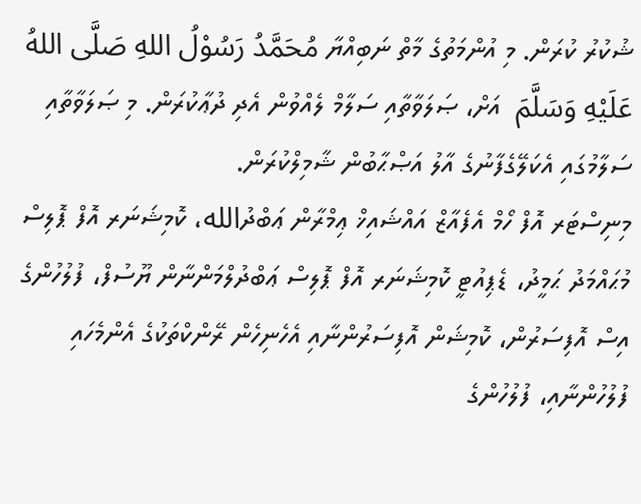ޝުކުރު ކުރަން. މި އުންމަތުގެ މާތް ނަބިއްޔާ مُحَمَّدُ رَسُوْلُ اللهِ صَلَّى اللهُ عَلَيْهِ وَسَلَّمَ  އަށް، ޞަލަވާތާއި ސަލާމް ލެއްވުން އެދި ދުޢާކުރަން. މި ޞަލަވާތާއި ސަލާމުގައި އެކަލޭގެފާނުގެ އާލު އަޞްޙާބުން ޝާމިލްކުރަން.
މިނިސްޓަރ އޮފް ހޯމް އެފެއާޒް އައްޝައިޚް ޢިމްރާން ޢަބްދުالله، ކޮމިޝަނަރ އޮފް ޕޮލިސް މުޙައްމަދު ޙަމީދު، ޑެޕިއުޓީ ކޮމިޝަނަރ އޮފް ޕޮލިސް ޢަބްދުލްމަންނާން ޔޫސުފް، ފުލުހުންގެ އިސް އޮފިސަރުން، ކޮމިޝަން އޮފިސަރުންނާއި އެހެނިހެން ރޭންކްތަކުގެ އެންމެހައި ފުލުހުންނާއި، ފުލުހުންގެ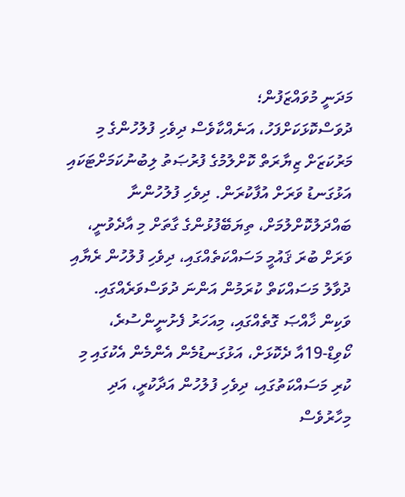މަދަނީ މުވައްޒަފުން؛
ދުވަސްކޮޅަކަށްފަހު، އަނެއްކާވެސް ދިވެހި ފުލުހުންގެ މި މަރުކަޒަށް ޒިޔާރަތް ކޮށްލުމުގެ ފުރުޞަތު ލިބުނުކަމަށްޓަކައި އަޅުގަނޑު ވަރަށް އުފާކުރަން. ދިވެހި ފުލުހުންނާ ބައްދަލުކޮށްލުމަށް، ތިޔަބޭފުޅުންގެ ގާތަށް މި އާދެވުނީ، ވަރަށް ބުރަ ޤައުމީ މަސައްކަތެއްގައި، ދިވެހި ފުލުހުން ރެޔާއި ދުވާލު މަސައްކަތް ކުރަމުން އަންނަ ދުވަސްވަރެއްގައި.
ވަކިން ޚާއްޞަ ގޮތެއްގައި، މިއަހަރު ފެށުނީންސުރެ، ކޯވިޑް-19އާ ދެކޮޅަށް، އަޅުގަނޑުމެން އެންމެން އެކުގައި މި ކުރި މަސައްކަތުގައި، ދިވެހި ފުލުހުން އަދާކުރީ، އަދި މިހާރުވެސް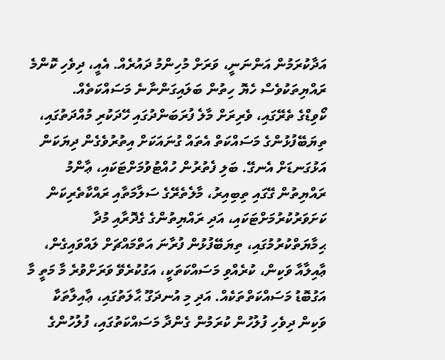އަދާކުރަމުން އަންނަނީ، ވަރަށް މުހިންމު ދައުރެއް. އެއީ، ދިވެހި ކޮންމެ ރައްޔިތަކުވެސް ހެޔޮ ހިތުން ބަލައިގަންނާނެ މަސައްކަތެއް.
ކޯވިޑްގެ ތެރޭގައި، ވެރިރަށް މާލެ ފުރަބަންދުގައި ހޭދަކުރި މުއްދަތުގައި، ތިޔަބޭފުޅުންގެ މަސައްކަތް އެތައް ގުނައަކަށް އިތުރުވެގެން ދިޔަކަން އަޅުގަނޑަށް އެނގޭ. ބަލި ފެތުރުން ހުއްޓުވުމަށްޓަކައި، ޢާންމު ރައްޔިތުން ގޭގައި ތިބިއިރު، މާލެތެރޭގެ ސަލާމަތާއި ރައްކާތެރިކަން ކަށަވަރުކުރުމަށްޓަކައި، އަދި ރައްޔިތުންގެ ގެދޮރާއި މުދާ ޙިމާޔަތްކުރުމުގައި، ތިޔަބޭފުޅުން ފުރާނަ އަތްމައްޗަށް ލައްވައިގެން، ޢާއިލާއާ ވަކިން، ކުރެއްވި މަސައްކަތަކީ، އަގުކުރެވޭ ވަރަށްވުރެ މާ މަތީ މާ އަގުބޮޑު މަސައްކަތްތަކެއް. އަދި މި އުނދަގޫ ޙާލަތުގައި، ޢާއިލާތަކާ ވަކިން ދިވެހި ފުލުހުން ކުރަމުން ގެންދާ މަސައްކަތުގައި، ފުލުހުންގެ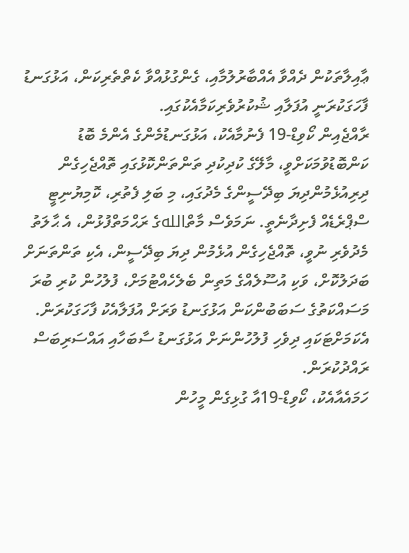ޢާއިލާތަކުން ދެއްވާ އެއްބާރުލުމާއި، ގެންގުޅުއްވާ ކެތްތެރިކަން، އަޅުގަނޑު ފާހަގަކުރަނީ އުފަލާއި ޝުކުރުވެރިކަމާއެކުގައި.
ރާއްޖެއިން ކޯވިޑް-19 ފެނުމާއެކު، އަޅުގަނޑުމެންގެ އެންމެ ބޮޑު ކަންބޮޑުވުމަކަށްވީ، މާލޭގެ ކުދިކުދި ތަންތަންކޮޅުގައި ތޮއްޖެހިގެން ދިރިއުޅެމުންދިޔަ ބިދޭސީންގެ މެދުގައި، މި ބަލި ފެތުރި، ކޮމިޔުނިޓީ ސްޕްރެޑެއް ފެށިދާނެތީ. ނަމަވެސް މާތްاللهގެ ރަޙްމަތްފުޅުން، އެ ޙާލަތު މެދުވެރި ނުވީ، ތޮއްޖެހިގެން އުޅެމުން ދިޔަ ބިދޭސީން، އެކި ތަންތަނަށް ބަދަލުކޮށް، ވަކި އުސޫލެއްގެ މަތިން ބެލެހެއްޓުމަށް، ފުލުހުން ކުރި ބުރަ މަސައްކަތުގެ ސަބަބުންކަން އަޅުގަނޑު ވަރަށް އުފަލާއެކު ފާހަގަކުރަން. އެކަމަށްޓަކައި ދިވެހި ފުލުހުންނަށް އަޅުގަނޑު ސާބަހާއި އައްސަރިބަސް ރައްދުކުރަން.
ހަމައެއާއެކު، ކޯވިޑް-19އާ ގުޅިގެން މީހުން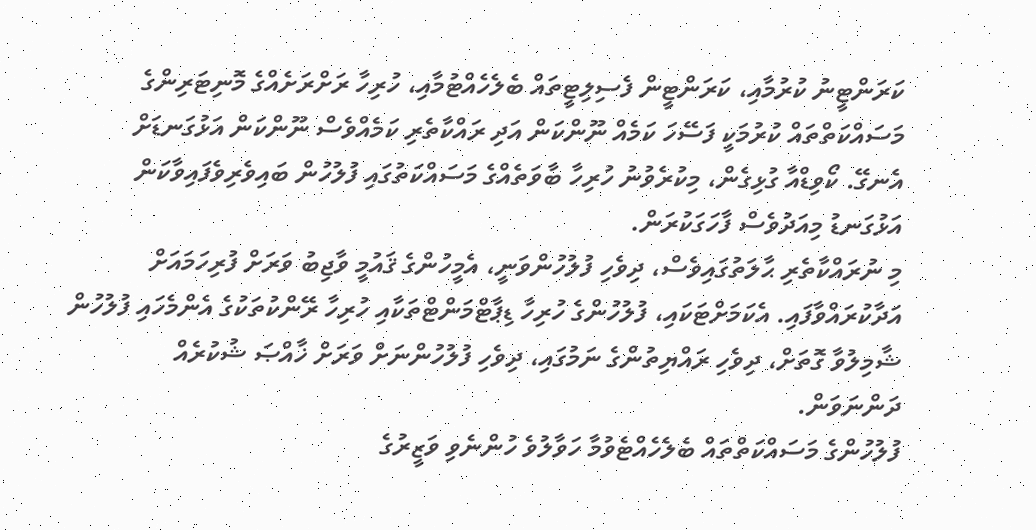ކަރަންޓީނު ކުރުމާއި، ކަރަންޓީން ފެސިލިޓީތައް ބެލެހެއްޓުމާއި، ހުރިހާ ރަށްރަށެއްގެ މޮނިޓަރިންގެ މަސައްކަތްތައް ކުރުމަކީ ފަސޭހަ ކަމެއް ނޫންކަން އަދި ރައްކާތެރި ކަމެއްވެސް ނޫންކަން އަޅުގަނޑަށް އެނގޭ. ކޯވިޑްއާ ގުޅިގެން، މިކުރެވުނު ހުރިހާ ބާވަތެއްގެ މަސައްކަތުގައި ފުލުހުން ބައިވެރިވެފައިވާކަން އަޅުގަނޑު މިއަދުވެސް ފާހަގަކުރަން.
މި ނުރައްކާތެރި ޙާލަތުގައިވެސް، ދިވެހި ފުލުހުންވަނީ، އެމީހުންގެ ޤައުމީ ވާޖިބު ވަރަށް ފުރިހަމައަށް އަދާކުރައްވާފައި. އެކަމަށްޓަކައި، ފުލުހުންގެ ހުރިހާ ޑިޕާޓްމަންޓްތަކާއި ހުރިހާ ރޭންކުތަކުގެ އެންމެހައި ފުލުހުން ޝާމިލުވާ ގޮތަށް، ދިވެހި ރައްޔިތުންގެ ނަމުގައި، ދިވެހި ފުލުހުންނަށް ވަރަށް ޚާއްޞަ ޝުކުރެއް ދަންނަވަން.
ފުލުހުންގެ މަސައްކަތްތައް ބެލެހެއްޓެވުމާ ހަވާލުވެ ހުންނެވި ވަޒީރުގެ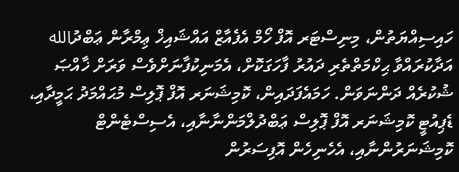ހައިސިއްޔަތުން، މިނިސްޓަރ އޮފް ހޯމް އެފެއާޒް އައްޝައިޚް ޢިމްރާން ޢަބްދުالله އަދާކުރައްވާ ޙިކްމަތްތެރި ދައުރު ފާހަގަކޮށް، އެމަނިކުފާނަށްވެސް ވަރަށް ޚާއްޞަ ޝުކުރެއް ދަންނަވަން. ހަމައެފަދައިން، ކޮމިޝަނަރ އޮފް ޕޮލިސް މުޙައްމަދު ޙަމީދާއި، ޑެޕިއުޓީ ކޮމިޝަނަރ އޮފް ޕޮލިސް ޢަބްދުލްމަންނާނާއި، އެސިސްޓެންޓް ކޮމިޝަނަރުންނާއި، އެހެނިހެން އޮފިސަރުން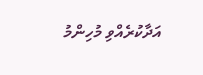އަދާކުރެއްވި މުހިންމު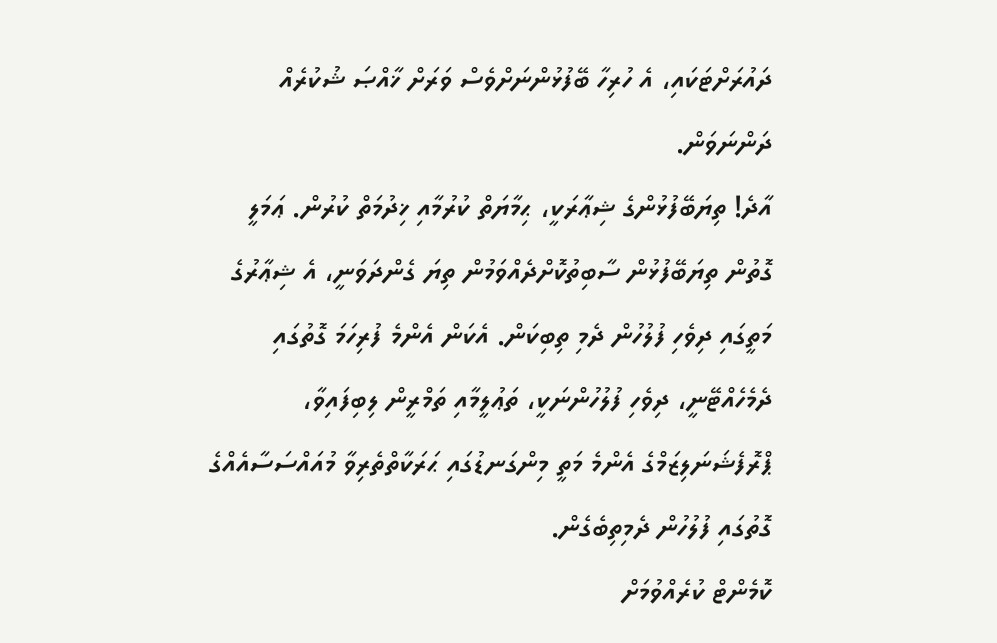ދައުރަށްޓަކައި، އެ ހުރިހާ ބޭފުޅުންނަށްވެސް ވަރަށް ޚާއްޞަ ޝުކުރެއް ދަންނަވަން.
އާދެ! ތިޔަބޭފުޅުންގެ ޝިޢާރަކީ، ޙިމާޔަތް ކުރުމާއި ޚިދުމަތް ކުރުން. ޢަމަލީ ގޮތުން ތިޔަބޭފުޅުން ސާބިތުކޮށްދެއްވަމުން ތިޔަ ގެންދަވަނީ، އެ ޝިޢާރުގެ މަތީގައި ދިވެހި ފުލުހުން ދެމި ތިބިކަން. އެކަން އެންމެ ފުރިހަމަ ގޮތުގައި ދެމެހެއްޓޭނީ، ދިވެހި ފުލުހުންނަކީ، ތަޢުލީމާއި ތަމްރީން ލިބިފައިވާ، ޕްރޮފެޝަނަލިޒަމްގެ އެންމެ މަތީ މިންގަނޑުގައި ޙަރަކާތްތެރިވާ މުއައްސަސާއެއްގެ ގޮތުގައި ފުލުހުން ދެމިތިބެގެން.
ކޮމެންޓް ކުރެއްވުމަށް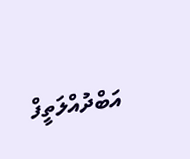އަބްދުއްލަތީފް